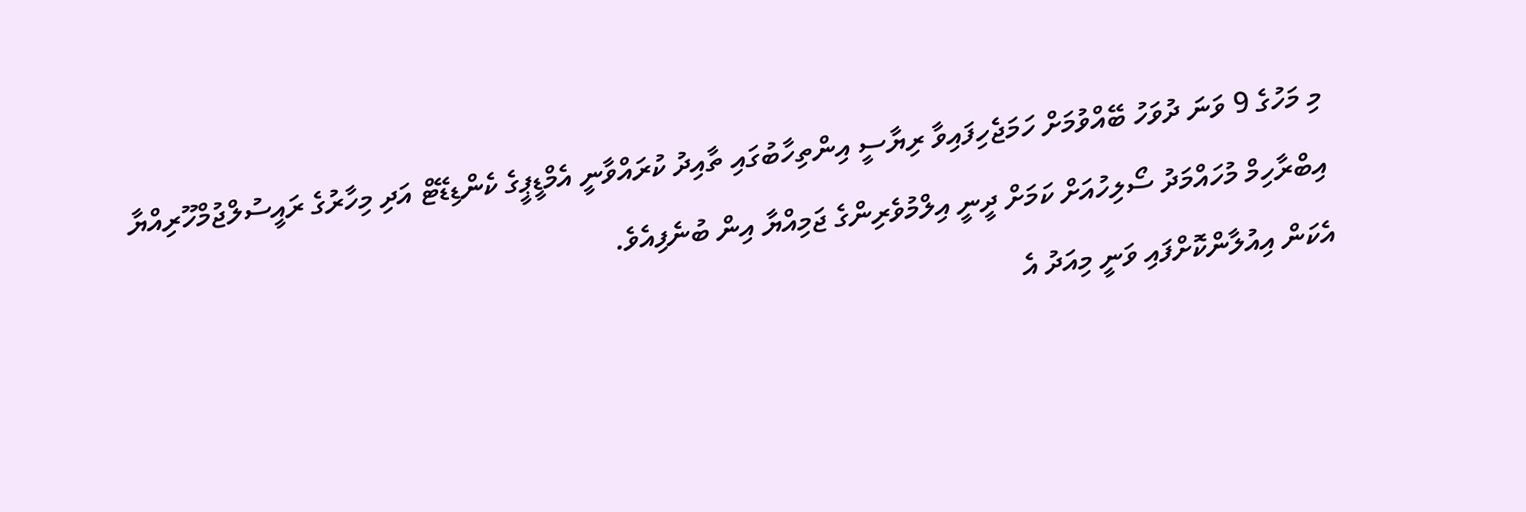މި މަހުގެ 9 ވަނަ ދުވަހު ބޭއްވުމަށް ހަމަޖެހިފައިވާ ރިޔާސީ އިންތިހާބުގައި ތާއިދު ކުރައްވާނީ އެމްޑީޕީގެ ކެންޑިޑޭޓް އަދި މިހާރުގެ ރައީސުލްޖުމްހޫރިއްޔާ އިބްރާހިމް މުހައްމަދު ސޯލިހުއަށް ކަމަށް ދީނީ އިލްމުވެރިންގެ ޖަމިއްޔާ އިން ބުނެފިއެވެ.
އެކަން އިއުލާންކޮށްފައި ވަނީ މިއަދު އެ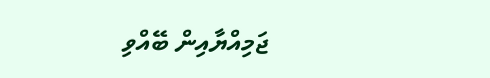ޖަމިއްޔާއިން ބޭއްވި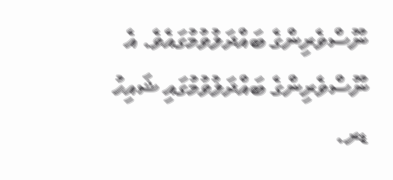ނޫސްވެރިންގެ ބައްދަލުވުމުގައެވެ. އެ ނޫސްވެރިންގެ ބައްދަލުވުމުގައި ޝައިހު ޑރ.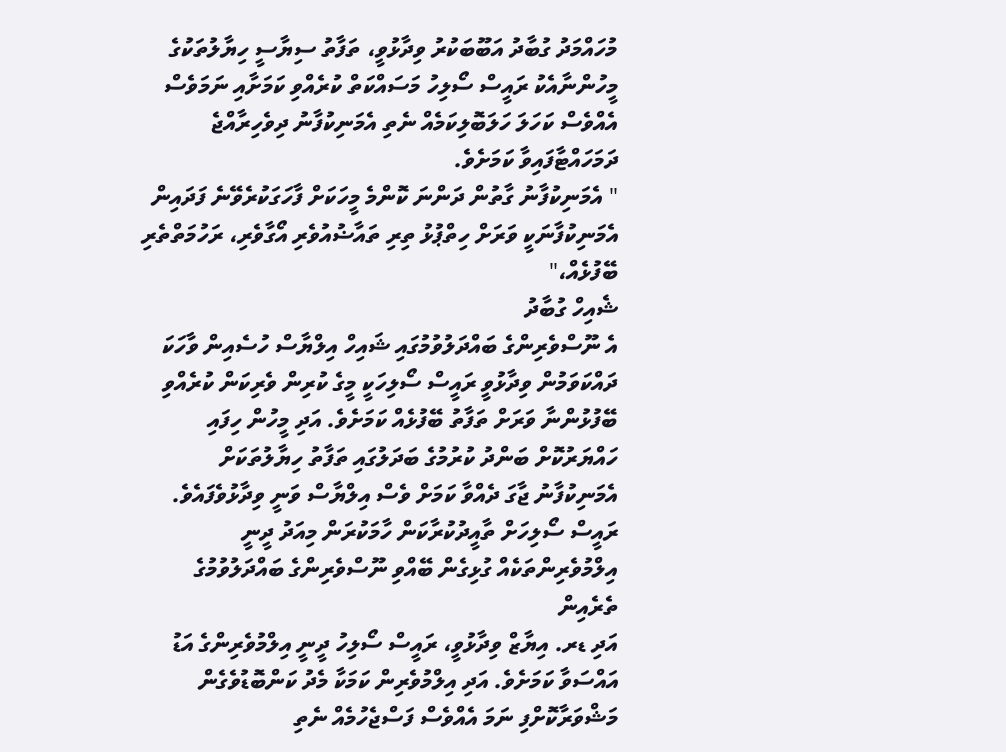މުހައްމަދު ގުބާދު އަބޫބަކުރު ވިދާޅުވީ، ތަފާތު ސިޔާސީ ހިޔާލުތަކުގެ މީހުންނާއެކު ރައީސް ސޯލިހު މަސައްކަތް ކުރެއްވި ކަމަށާއި ނަމަވެސް އެއްވެސް ކަހަލަ ހަލަބޮލިކަމެއް ނެތި އެމަނިކުފާނު ދިވެހިރާއްޖެ ދަމަހައްޓާފައިވާ ކަމަށެވެ.
" އެމަނިކުފާނު ގާތުން ދަންނަ ކޮންމެ މީހަކަށް ފާހަގަކުރެވޭނެ ފަދައިން އެމަނިކުފާނަކީ ވަރަށް ހިތްޕުޅު ތިރި ތައާޟުއުވެރި އޯގާވެރި، ރަހުމަތްތެރި ބޭފުޅެއް،"
ޝެއިހް ގުބާދު
އެ ނޫސްވެރިންގެ ބައްދަލުވުމުގައި ޝައިހް އިލްޔާސް ހުސެއިން ވާހަކަ ދައްކަވަމުން ވިދާޅުވީ ރައީސް ސޯލިހަކީ މީގެ ކުރިން ވެރިކަން ކުރެއްވި ބޭފުޅުންނާ ވަރަށް ތަފާތު ބޭފުޅެއް ކަމަށެވެ. އަދި މީހުން ހިފައި ހައްޔަރުކޮށް ބަންދު ކުރުމުގެ ބަދަލުގައި ތަފާތު ހިޔާލުތަކަށް އެމަނިކުފާނު ޖާގަ ދެއްވާ ކަމަށް ވެސް އިލްޔާސް ވަނީ ވިދާޅުވެފައެވެ.
ރައީސް ސޯލިހަށް ތާއީދުކުރާކަން ހާމަކުރަން މިއަދު ދީނީ އިލްމުވެރިންތަކެއް ގުޅިގެން ބޭއްވި ނޫސްވެރިންގެ ބައްދަލުވުމުގެ ތެރެއިން
އަދި ޑރ. އިޔާޒް ވިދާޅުވީ، ރައީސް ސޯލިހު ދީނީ އިލްމުވެރިންގެ އަޑު އައްސަވާ ކަމަށެވެ. އަދި އިލްމުވެރިން ކަމަކާ މެދު ކަންބޮޑުވެގެން މަޝްވަރާކޮށްފި ނަމަ އެއްވެސް ފަސްޖެހުމެއް ނެތި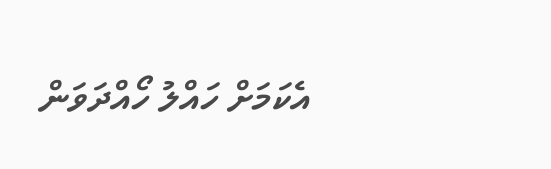އެކަމަށް ހައްލު ހޯއްދަވަން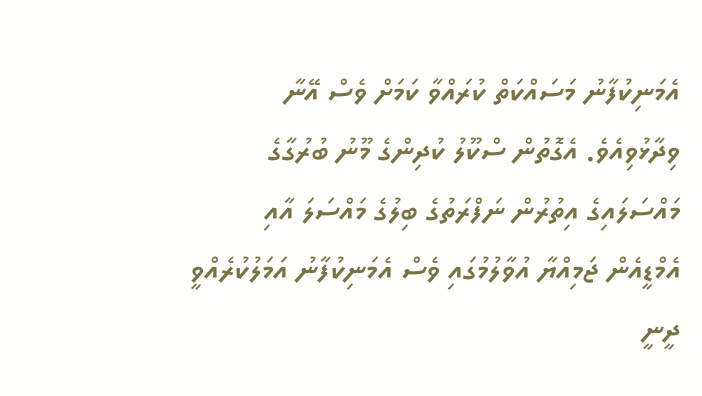އެމަނިކުފާނު މަސައްކަތް ކުރައްވާ ކަމަށް ވެސް އޭނާ ވިދާޅުވިއެވެ. އެގޮތުން ސްކޫލު ކުދިންގެ މޫނު ބުރުގާގެ މައްސަލައިގެ އިތުރުން ނަފްރަތުގެ ބިލުގެ މައްސަލަ އާއި އެމްޑީއެން ޖަމިއްޔާ އުވާލުމުގައި ވެސް އެމަނިކުފާނު އަމަލުކުރެއްވީ ދީނީ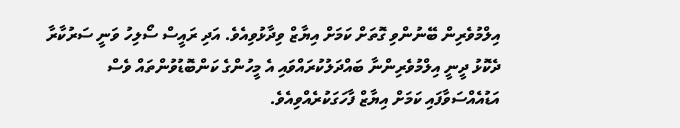އިލްމުވެރިން ބޭނުންވި ގޮތަށް ކަމަށް އިޔާޒް ވިދާޅުވިއެވެ. އަދި ރައީސް ސޯލިހު ވަނީ ސަރުކާރާ ދެކޮޅު ދީނީ އިލްމުވެރިންނާ ބައްދަލުކުރައްވައި އެ މީހުންގެ ކަންބޮޑުވުންތައް ވެސް އަޑުއެއްސަވާފައި ކަމަށް އިޔާޒް ފާހަގަކުރެއްވިއެވެ.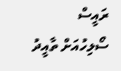ރައީސް ސޯލިހުއަށް ތާއީދު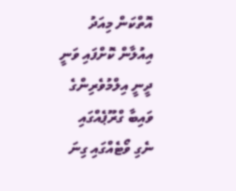އޮތްކަން މިއަދު އިއުލާން ކޮށްފައި ވަނީ ދީނީ އިލްމުވެރިންގެ ވައިބާ ގްރޫޕެއްގައި ނެގި ވޯޓެއްގައި ގިނަ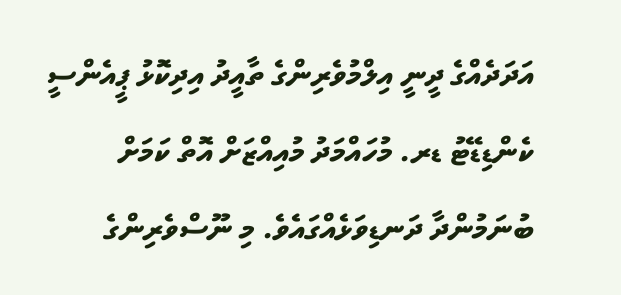އަދަދެއްގެ ދީނީ އިލްމުވެރިންގެ ތާއީދު އިދިކޮޅު ޕީއެންސީ ކެންޑިޑޭޓު ޑރ. މުހައްމަދު މުއިއްޒަށް އޮތް ކަމަށް ބުނަމުންދާ ދަނޑިވަޅެއްގައެވެ. މި ނޫސްވެރިންގެ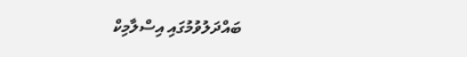ބައްދަލުވުމުގައި އިސްލާމިކް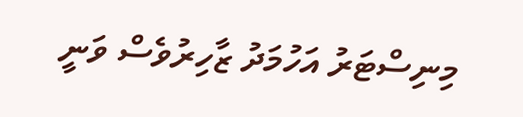މިނިސްޓަރު އަހުމަދު ޒާހިރުވެސް ވަނީ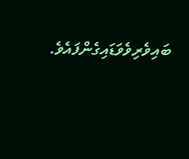ބައިވެރިވެވަޑައިގެންފައެވެ.